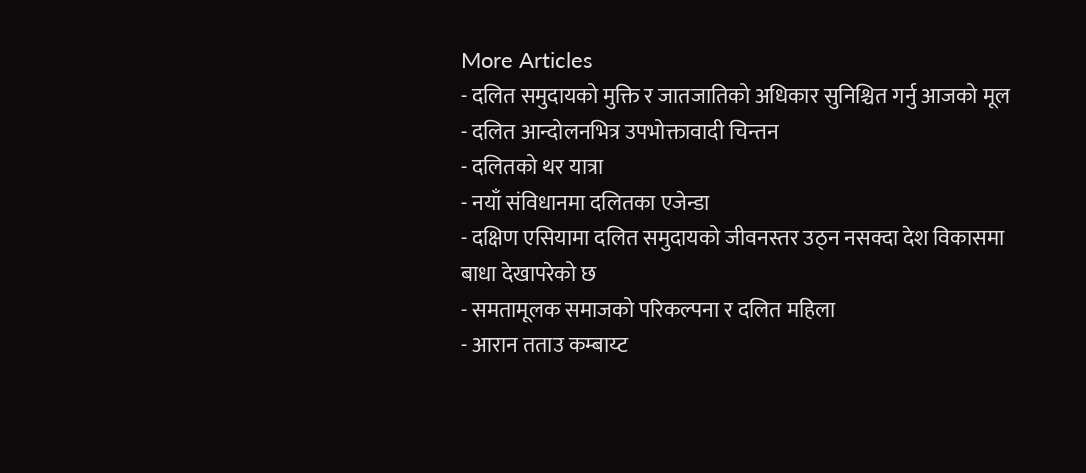More Articles
- दलित समुदायको मुक्ति र जातजातिको अधिकार सुनिश्चित गर्नु आजको मूल
- दलित आन्दोलनभित्र उपभोक्तावादी चिन्तन
- दलितको थर यात्रा
- नयाँ संविधानमा दलितका एजेन्डा
- दक्षिण एसियामा दलित समुदायको जीवनस्तर उठ्न नसक्दा देश विकासमा बाधा देखापरेको छ
- समतामूलक समाजको परिकल्पना र दलित महिला
- आरान तताउ कम्बाय्ट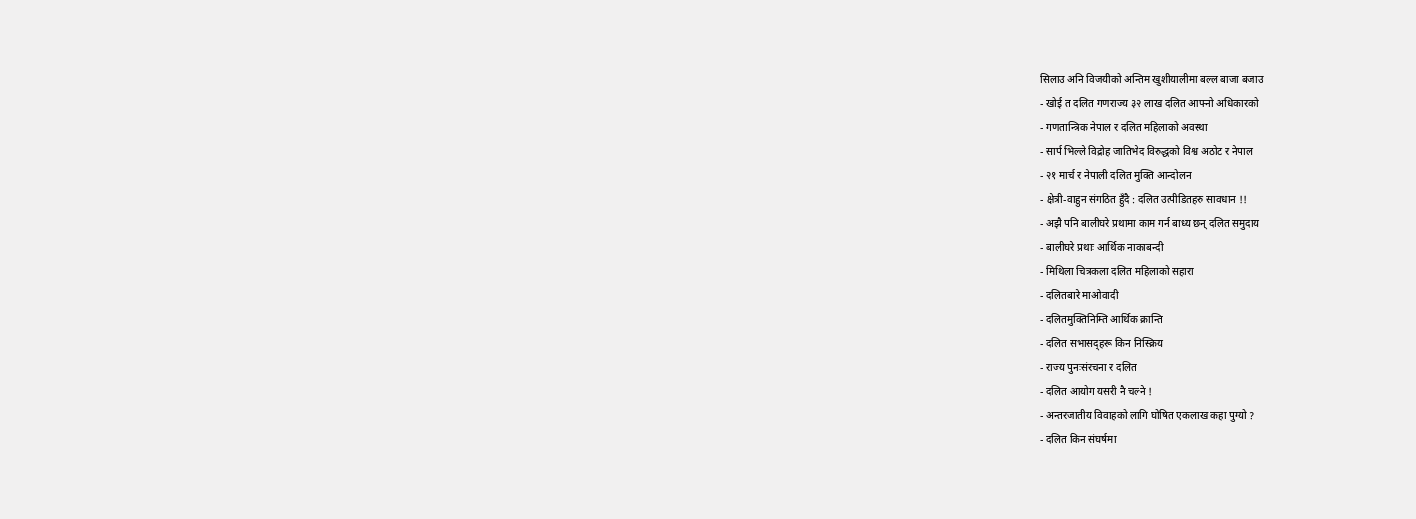सिलाउ अनि विजयीको अन्तिम खुशीयालीमा बल्ल बाजा बजाउ
- खोई त दलित गणराज्य ३२ लाख दलित आफ्नो अधिकारको
- गणतान्त्रिक नेपाल र दलित महिलाको अवस्था
- सार्प भिल्ले विद्रोह जातिभेद विरुद्धको विश्व अठोट र नेपाल
- २१ मार्च र नेपाली दलित मुक्ति आन्दोलन
- क्षेत्री-वाहुन संगठित हुँदै : दलित उत्पीडितहरु सावधान !!
- अझै पनि बालीघरे प्रथामा काम गर्न बाध्य छन् दलित समुदाय
- बालीघरे प्रथाः आर्थिक नाकाबन्दी
- मिथिला चित्रकला दलित महिलाको सहारा
- दलितबारे माओवादी
- दलितमुक्तिनिम्ति आर्थिक क्रान्ति
- दलित सभासद्हरू किन निस्क्रिय
- राज्य पुनःसंरचना र दलित
- दलित आयोग यसरी नै चल्ने !
- अन्तरजातीय विवाहको लागि घोषित एकलाख कहा पुग्यो ?
- दलित किन संघर्षमा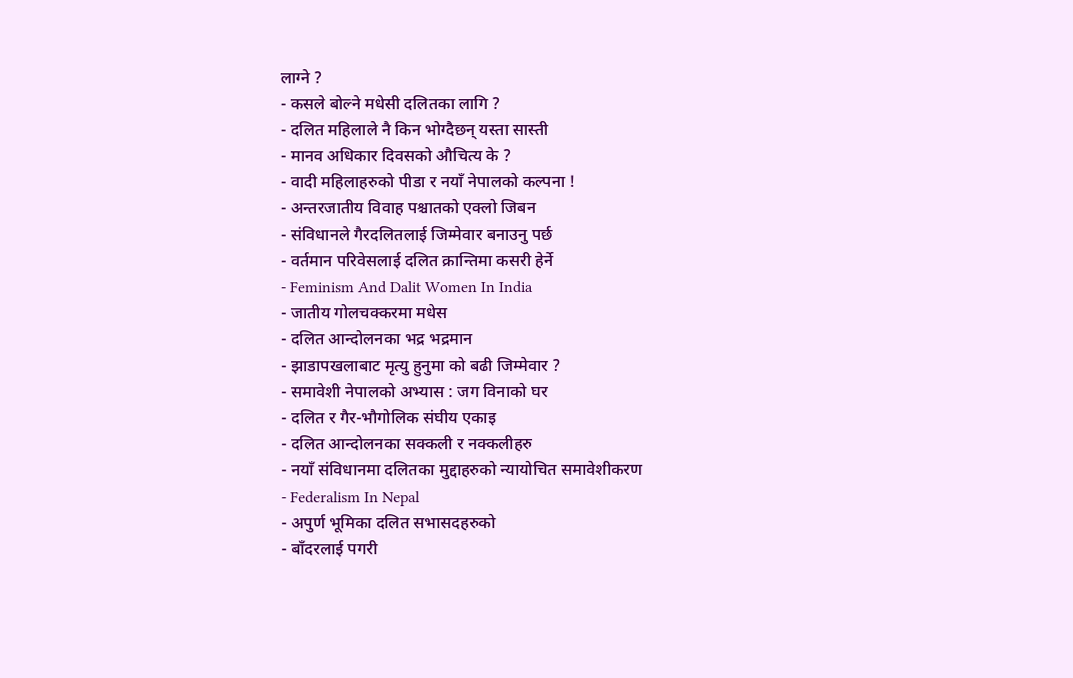लाग्ने ?
- कसले बोल्ने मधेसी दलितका लागि ?
- दलित महिलाले नै किन भोग्दैछन् यस्ता सास्ती
- मानव अधिकार दिवसको औचित्य के ?
- वादी महिलाहरुको पीडा र नयाँ नेपालको कल्पना !
- अन्तरजातीय विवाह पश्चातको एक्लो जिबन
- संविधानले गैरदलितलाई जिम्मेवार बनाउनु पर्छ
- वर्तमान परिवेसलाई दलित क्रान्तिमा कसरी हेर्ने
- Feminism And Dalit Women In India
- जातीय गोलचक्करमा मधेस
- दलित आन्दोलनका भद्र भद्रमान
- झाडापखलाबाट मृत्यु हुनुमा को बढी जिम्मेवार ?
- समावेशी नेपालको अभ्यास : जग विनाको घर
- दलित र गैर-भौगोलिक संघीय एकाइ
- दलित आन्दोलनका सक्कली र नक्कलीहरु
- नयाँ संविधानमा दलितका मुद्दाहरुको न्यायोचित समावेशीकरण
- Federalism In Nepal
- अपुर्ण भूमिका दलित सभासदहरुको
- बाँदरलाई पगरी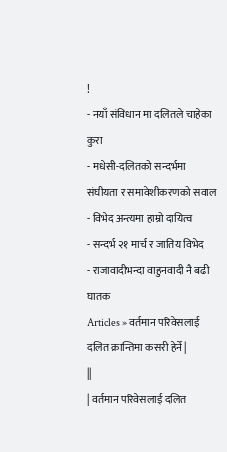!
- नयाँ संविधान मा दलितले चाहेका कुरा
- मधेसी-दलितको सन्दर्भमा संघीयता र समावेशीकरणको सवाल
- विभेद अन्त्यमा हाम्रो दायित्व
- सन्दर्भ २१ मार्च र जातिय विभेद
- राजावादीभन्दा वाहुनवादी नै बढी घातक
Articles » वर्तमान परिवेसलाई दलित क्रान्तिमा कसरी हेर्ने |
||
| वर्तमान परिवेसलाई दलित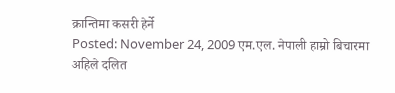क्रान्तिमा कसरी हेर्ने
Posted: November 24, 2009 एम.एल. नेपाली हाम्रो बिचारमा अहिले दलित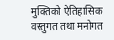मुक्तिको ऐतिहासिक वस्तुगत तथा मनोगत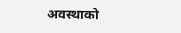अवस्थाको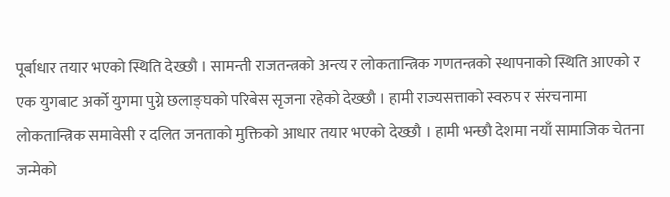पूर्बाधार तयार भएको स्थिति देख्छौ । सामन्ती राजतन्त्रको अन्त्य र लोकतान्त्रिक गणतन्त्रको स्थापनाको स्थिति आएको र एक युगबाट अर्को युगमा पुग्ने छलाङ्घको परिबेस सृजना रहेको देख्छौ । हामी राज्यसत्ताको स्वरुप र संरचनामा लोकतान्त्रिक समावेसी र दलित जनताको मुक्तिको आधार तयार भएको देख्छौ । हामी भन्छौ देशमा नयाँ सामाजिक चेतना जन्मेको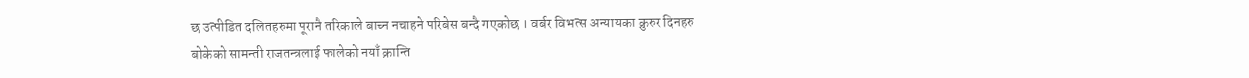छ उत्पीडित दलितहरुमा पूरानै तरिकाले बाच्न नचाहने परिबेस बन्दै गएकोछ । वर्बर विभत्स अन्यायका क्रुरुर दिनहरु बोकेको सामन्ती राजतन्त्रलाई फालेको नयाँ क्रान्ति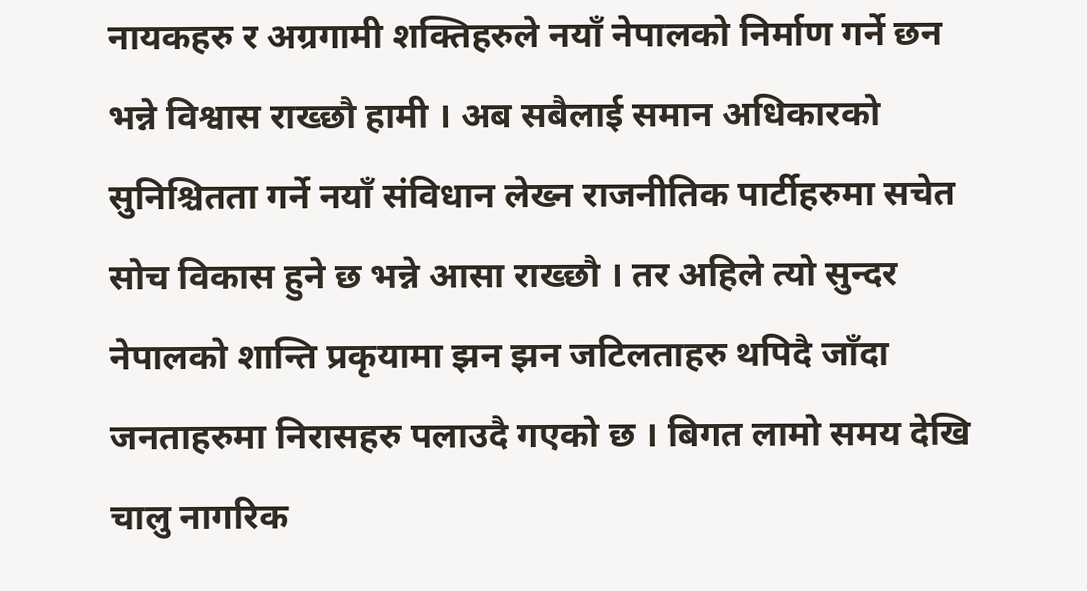नायकहरु र अग्रगामी शक्तिहरुले नयाँ नेपालको निर्माण गर्ने छन भन्ने विश्वास राख्छौ हामी । अब सबैलाई समान अधिकारको सुनिश्चितता गर्ने नयाँ संविधान लेख्न राजनीतिक पार्टीहरुमा सचेत सोच विकास हुने छ भन्ने आसा राख्छौ । तर अहिले त्यो सुन्दर नेपालको शान्ति प्रकृयामा झन झन जटिलताहरु थपिदै जाँदा जनताहरुमा निरासहरु पलाउदै गएको छ । बिगत लामो समय देखि चालु नागरिक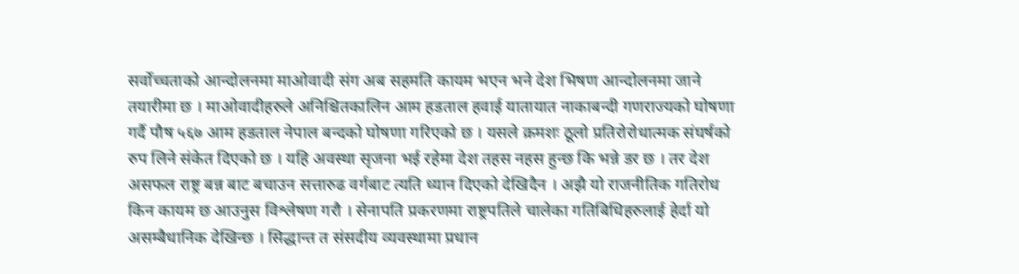सर्वोच्चताको आन्दोलनमा माओवादी संग अब सहमति कायम भएन भने देश भिषण आन्दोलनमा जाने तयारीमा छ । माओवादीहरुले अनिश्चितकालिन आम हडताल हवाई यातायात नाकाबन्दी गणराज्यको घोषणा गर्दै पौष ५६७ आम हडताल नेपाल बन्दको घोषणा गरिएको छ । यसले क्रमशः ठूलो प्रतिरोरोधात्मक संघर्षको रुप लिने संकेत दिएको छ । यहि अवस्था सृजना भई रहेमा देश तहस नहस हुन्छ कि भन्ने डर छ । तर देश असफल राष्ट्र बन्न बाट बचाउन सत्तारुढ वर्गबाट त्यति ध्यान दिएको देखिदैन । अझै यो राजनीतिक गतिरोध किन कायम छ आउनुस विश्लेषण गरौ । सेनापति प्रकरणमा राष्ट्रपतिले चालेका गतिबिधिहरुलाई हेर्दा यो असम्बैधानिक देखिन्छ । सिद्धान्त त संसदीय व्यवस्थामा प्रधान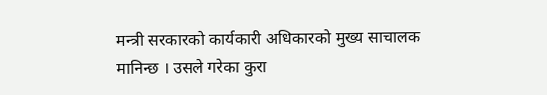मन्त्री सरकारको कार्यकारी अधिकारको मुख्य साचालक मानिन्छ । उसले गरेका कुरा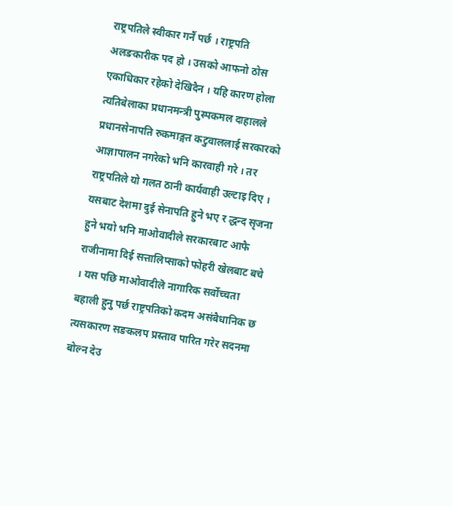राष्ट्रपतिले स्वीकार गर्नै पर्छ । राष्ट्रपति अलङकारीक पद हो । उसको आफनो ठोस एकाधिकार रहेको देखिदैन । यहि कारण होला त्यतिबेलाका प्रधानमन्त्री पुस्पकमल दाहालले प्रधानसेनापति रुकमाङ्गत कटुवाललाई सरकारको आज्ञापालन नगरेको भनि कारवाही गरे । तर राष्ट्रपतिले यो गलत ठानी कार्यवाही उल्टाइ दिए । यसबाट देशमा दुई सेनापति हुने भए र द्धन्द सृजना हुने भयो भनि माओवादीले सरकारबाट आफै राजीनामा दिई सत्तालिप्साको फोहरी खेलबाट बचे । यस पछि माओवादीलॆ नागारिक सर्वोच्चता बहाली हुनु पर्छ राष्ट्रपतिको कदम असंबैधानिक छ त्यसकारण सङकलप प्रस्ताव पारित गरेर सदनमा बोल्न देउ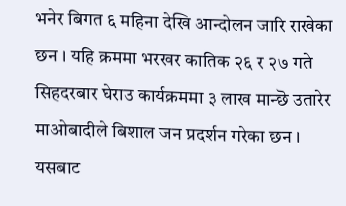भनेर बिगत ६ महिना देखि आन्दोलन जारि राखेका छन । यहि क्रममा भरखर कातिक २६ र २७ गते सिहदरबार घेराउ कार्यक्रममा ३ लाख मान्छॆ उतारेर माओबादीले बिशाल जन प्रदर्शन गरेका छन । यसबाट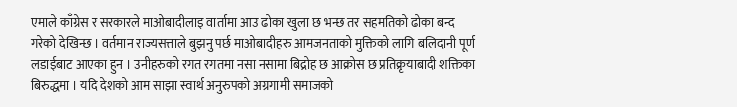एमाले काँग्रेस र सरकारले माओबादीलाइ वार्तामा आउ ढोका खुला छ भन्छ तर सहमतिको ढोका बन्द गरेको देखिन्छ । वर्तमान राज्यसत्ताले बुझनु पर्छ माओबादीहरु आमजनताको मुक्तिको लागि बलिदानी पूर्ण लडाईबाट आएका हुन । उनीहरुको रगत रगतमा नसा नसामा बिद्रोह छ आक्रोस छ प्रतिक्रृयाबादी शक्तिका बिरुद्धमा । यदि देशको आम साझा स्वार्थ अनुरुपको अग्रगामी समाजको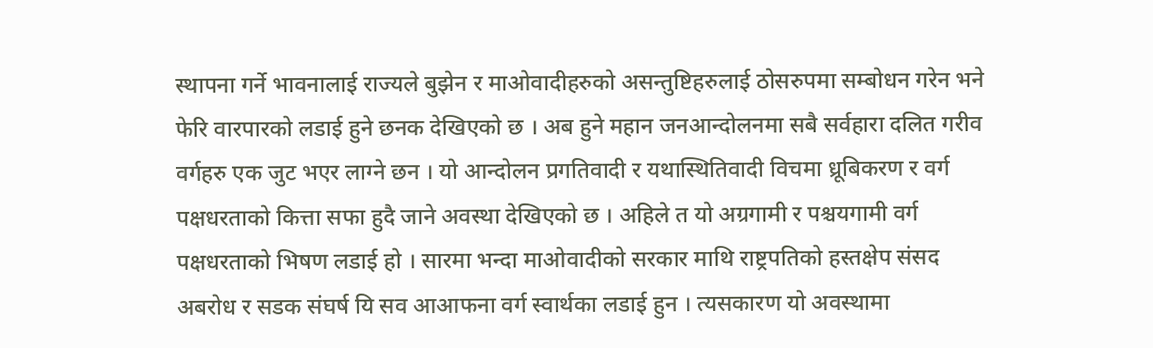स्थापना गर्ने भावनालाई राज्यले बुझेन र माओवादीहरुको असन्तुष्टिहरुलाई ठोसरुपमा सम्बोधन गरेन भने फेरि वारपारको लडाई हुने छनक देखिएको छ । अब हुने महान जनआन्दोलनमा सबै सर्वहारा दलित गरीव वर्गहरु एक जुट भएर लाग्ने छन । यो आन्दोलन प्रगतिवादी र यथास्थितिवादी विचमा ध्रूबिकरण र वर्ग पक्षधरताको कित्ता सफा हुदै जाने अवस्था देखिएको छ । अहिले त यो अग्रगामी र पश्चयगामी वर्ग पक्षधरताको भिषण लडाई हो । सारमा भन्दा माओवादीको सरकार माथि राष्ट्रपतिको हस्तक्षेप संसद अबरोध र सडक संघर्ष यि सव आआफना वर्ग स्वार्थका लडाई हुन । त्यसकारण यो अवस्थामा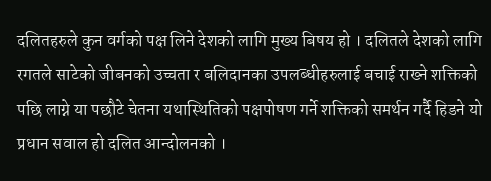दलितहरुले कुन वर्गको पक्ष लिने देशको लागि मुख्य बिषय हो । दलितले देशको लागि रगतले साटेको जीबनको उच्चता र बलिदानका उपलब्धीहरुलाई बचाई राख्ने शक्तिको पछि लाग्ने या पछौटे चेतना यथास्थितिको पक्षपोषण गर्ने शक्तिको समर्थन गर्दै हिडने यो प्रधान सवाल हो दलित आन्दोलनको ।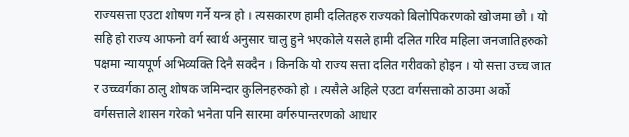राज्यसत्ता एउटा शोषण गर्ने यन्त्र हो । त्यसकारण हामी दलितहरु राज्यको बिलोपिकरणको खोजमा छौ । यो सहि हो राज्य आफनो वर्ग स्वार्थ अनुसार चालु हुने भएकोले यसले हामी दलित गरिव महिला जनजातिहरुको पक्षमा न्यायपूर्ण अभिव्यक्ति दिनै सक्दैन । किनकि यो राज्य सत्ता दलित गरीवको होइन । यो सत्ता उच्च जात र उच्च्वर्गका ठालु शोषक जमिन्दार कुलिनहरुको हो । त्यसैले अहिले एउटा वर्गसत्ताको ठाउमा अर्को वर्गसत्ताले शासन गरेको भनेता पनि सारमा वर्गरुपान्तरणको आधार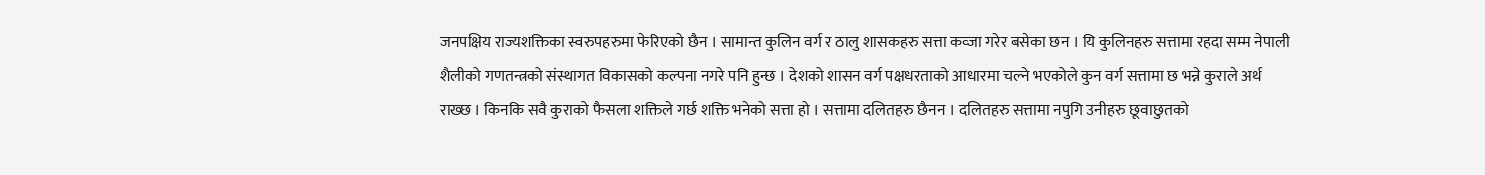जनपक्षिय राज्यशक्तिका स्वरुपहरुमा फेरिएको छैन । सामान्त कुलिन वर्ग र ठालु शासकहरु सत्ता कव्जा गरेर बसेका छन । यि कुलिनहरु सत्तामा रहदा सम्म नेपाली शैलीको गणतन्त्रको संस्थागत विकासको कल्पना नगरे पनि हुन्छ । देशको शासन वर्ग पक्षधरताको आधारमा चल्ने भएकोले कुन वर्ग सत्तामा छ भन्ने कुराले अर्थ राख्छ । किनकि सवै कुराको फैसला शक्तिले गर्छ शक्ति भनेको सत्ता हो । सत्तामा दलितहरु छैनन । दलितहरु सत्तामा नपुगि उनीहरु छूवाछुतको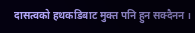दासत्वको हथकडिबाट मुक्त पनि हुन सक्दैनन ।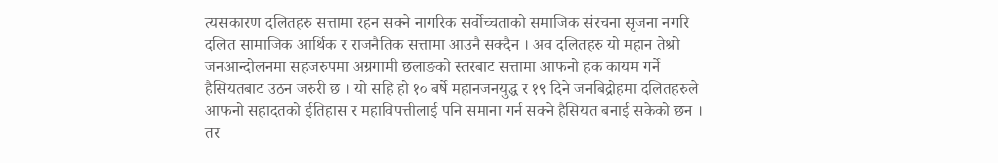त्यसकारण दलितहरु सत्तामा रहन सक्ने नागरिक सर्वोच्चताको समाजिक संरचना सृजना नगरि दलित सामाजिक आर्थिक र राजनैतिक सत्तामा आउनै सक्दैन । अव दलितहरु यो महान तेश्रो जनआन्दोलनमा सहजरुपमा अग्रगामी छलाङको स्तरबाट सत्तामा आफनो हक कायम गर्ने हैसियतबाट उठन जरुरी छ । यो सहि हो १० बर्षे महानजनयुद्ध र १९ दिने जनबिद्रोहमा दलितहरुले आफनो सहादतको ईतिहास र महाविपत्तीलाई पनि समाना गर्न सक्ने हैसियत बनाई सकेको छन । तर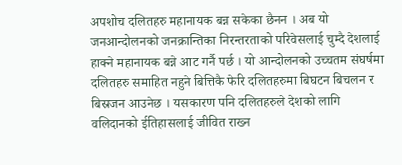अपशोच दलितहरु महानायक बन्न सकेका छैनन । अब यो जनआन्दोलनको जनक्रान्तिका निरन्तरताको परिवेसलाई चुम्दै देशलाई हाक्ने महानायक बन्ने आट गर्नै पर्छ । यो आन्दोलनको उच्चतम संघर्षमा दलितहरु समाहित नहुने बित्तिकै फेरि दलितहरुमा बिघटन बिचलन र बिस्रजन आउनेछ । यसकारण पनि दलितहरुले देशको लागि वलिदानको ईतिहासलाई जीवित राख्न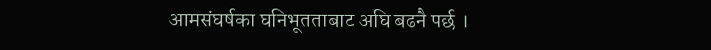आमसंघर्षका घनिभूतताबाट अघि बढनै पर्छ ।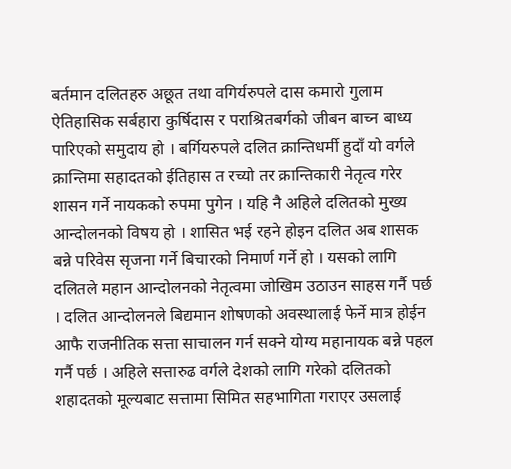बर्तमान दलितहरु अछूत तथा वगिर्यरुपले दास कमारो गुलाम ऐतिहासिक सर्बहारा कुर्षिदास र पराश्रितबर्गको जीबन बाच्न बाध्य पारिएको समुदाय हो । बर्गियरुपले दलित क्रान्तिधर्मी हुदाँ यो वर्गले क्रान्तिमा सहादतको ईतिहास त रच्यो तर क्रान्तिकारी नेतृत्व गरेर शासन गर्ने नायकको रुपमा पुगेन । यहि नै अहिले दलितको मुख्य आन्दोलनको विषय हो । शासित भई रहने होइन दलित अब शासक बन्ने परिवेस सृजना गर्ने बिचारको निमार्ण गर्ने हो । यसको लागि दलितले महान आन्दोलनको नेतृत्वमा जोखिम उठाउन साहस गर्नै पर्छ । दलित आन्दोलनले बिद्यमान शोषणको अवस्थालाई फेर्ने मात्र होईन आफै राजनीतिक सत्ता साचालन गर्न सक्ने योग्य महानायक बन्ने पहल गर्नै पर्छ । अहिले सत्तारुढ वर्गले देशको लागि गरेको दलितको शहादतको मूल्यबाट सत्तामा सिमित सहभागिता गराएर उसलाई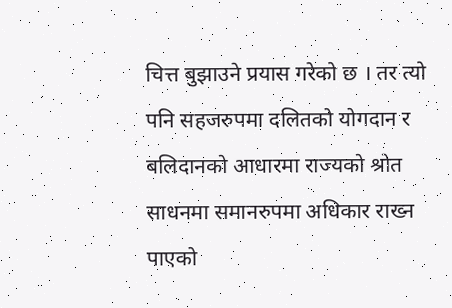चित्त बुझाउने प्रयास गरेको छ । तर त्यो पनि सहजरुपमा दलितको योगदान र बलिदानको आधारमा राज्यको श्रोत साधनमा समानरुपमा अधिकार राख्न पाएको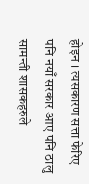होइन । त्यसकारण सत्ता फेरिए पनि नयाँ सरकार आए पनि ठालु सामन्ती शासकहरुले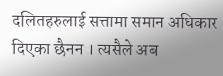दलितहरुलाई सत्तामा समान अधिकार दिएका छैनन । त्यसैले अब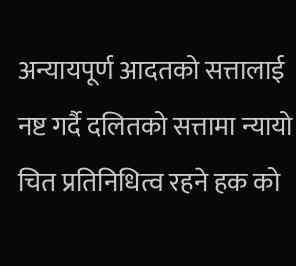अन्यायपूर्ण आदतको सत्तालाई नष्ट गर्दै दलितको सत्तामा न्यायो चित प्रतिनिधित्व रहने हक को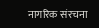नागरिक संरचना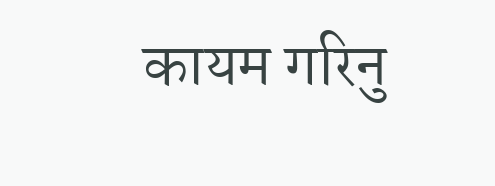कायम गरिनु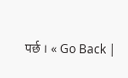पर्छ । « Go Back |